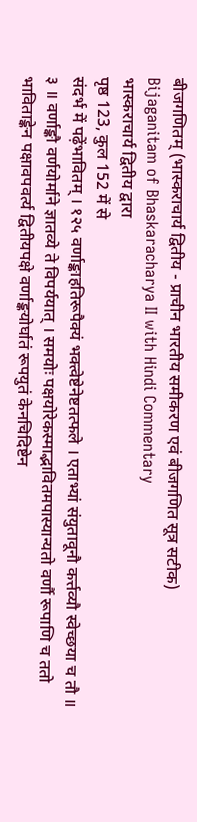बीजगणितम् (भास्कराचार्य द्वितीय - प्राचीन भारतीय समीकरण एवं बीजगणित सूत्र सटीक)
Bijaganitam of Bhaskaracharya II with Hindi Commentary
भास्कराचार्य द्वितीय द्वारा
पृष्ठ 123, कुल 152 में से
संदर्भ में पढ़ेंभावितम् । १२५ वर्णाङ्काहतिरूपैक्यं भक्त्वेष्टेनेष्टतत्फले । एताभ्यां संयुतावूनौ कर्त्तव्यौ स्वेच्छया च तौ ॥ ३ ॥ वर्णाङ्कौ वर्णयोर्माने ज्ञातव्ये ते विपर्ययात् । समयोः पक्षयोरेकस्माद्भावितमपास्यान्यतो वर्णौ रूपाणि च ततो भाविताङ्केन पक्षावपवर्त्य द्वितीयपक्षे वर्णाङ्कयोर्घातं रूपयुतं केनचिदिष्टेन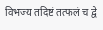विभज्य तदिष्टं तत्फलं च द्वे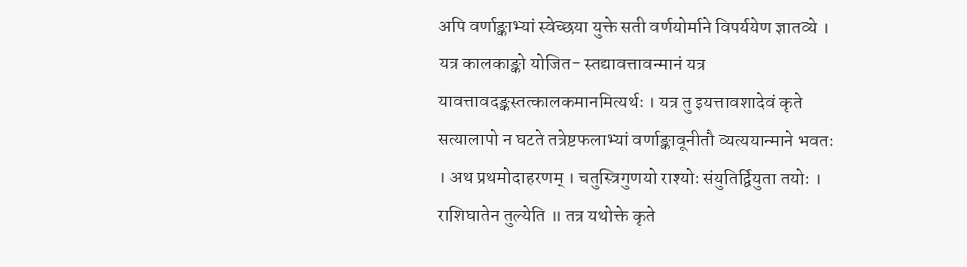अपि वर्णाङ्काभ्यां स्वेच्छया युक्ते सती वर्णयोर्माने विपर्ययेण ज्ञातव्ये । यत्र कालकाङ्को योजित- स्तद्यावत्तावन्मानं यत्र यावत्तावदङ्कस्तत्कालकमानमित्यर्थः । यत्र तु इयत्तावशादेवं कृते सत्यालापो न घटते तत्रेष्टफलाभ्यां वर्णाङ्कावूनीतौ व्यत्ययान्माने भवतः । अथ प्रथमोदाहरणम् । चतुस्त्रिगुणयो राश्योः संयुतिर्द्वियुता तयोः । राशिघातेन तुल्येति ॥ तत्र यथोक्ते कृते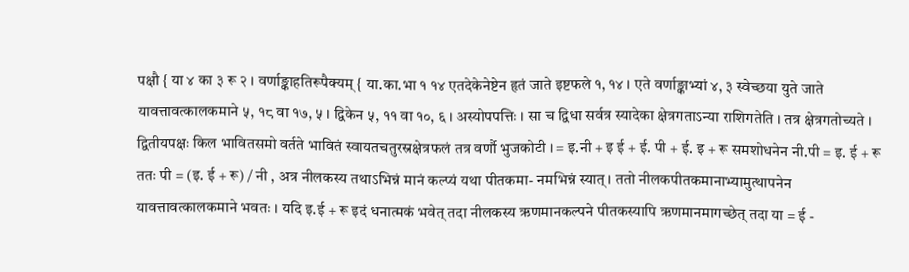पक्षौ { या ४ का ३ रू २ । वर्णाङ्काहतिरूपैक्यम् { या.का.भा १ १४ एतदेकेनेष्टेन हृतं जाते इष्टफले १, १४ । एते वर्णाङ्काभ्यां ४, ३ स्वेच्छया युते जाते यावत्तावत्कालकमाने ५, १८ वा १७, ५ । द्विकेन ५, ११ वा १०, ६ । अस्योपपत्तिः । सा च द्विधा सर्वत्र स्यादेका क्षेत्रगताऽन्या राशिगतेति । तत्र क्षेत्रगतोच्यते । द्वितीयपक्षः किल भावितसमो वर्तते भावितं स्वायतचतुरस्रक्षेत्रफलं तत्र वर्णौ भुजकोटी । = इ.नी + इ ई + ई. पी + ई. इ + रू समशोधनेन नी.पी = इ. ई + रू ततः पी = (इ. ई + रू) / नी , अत्र नीलकस्य तथाऽभिन्नं मानं कल्प्यं यथा पीतकमा- नमभिन्नं स्यात् । ततो नीलकपीतकमानाभ्यामुत्थापनेन यावत्तावत्कालकमाने भवतः । यदि इ.ई + रू इदं धनात्मकं भवेत् तदा नीलकस्य ऋणमानकल्पने पीतकस्यापि ऋणमानमागच्छेत् तदा या = ई -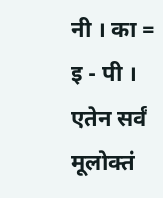नी । का = इ - पी । एतेन सर्वं मूलोक्तं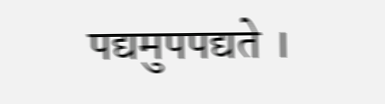पद्यमुपपद्यते ।